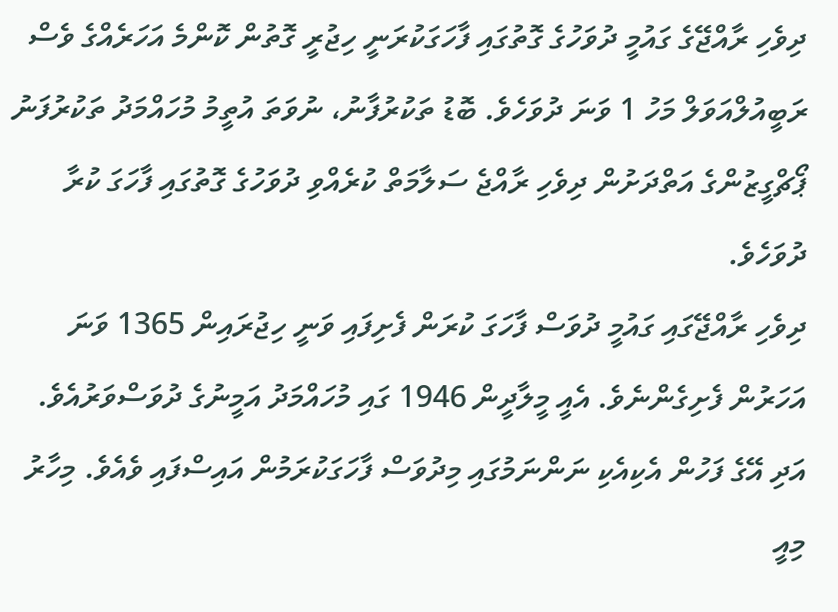ދިވެހި ރާއްޖޭގެ ގައުމީ ދުވަހުގެ ގޮތުގައި ފާހަގަކުރަނީ ހިޖުރީ ގޮތުން ކޮންމެ އަހަރެއްގެ ވެސް ރަބީއުލްއަވަލް މަހު 1 ވަނަ ދުވަހެވެ. ބޮޑު ތަކުރުފާނު، ނުވަތަ އުތީމު މުހައްމަދު ތަކުރުފަނު ޕޯޗްގީޒުންގެ އަތްދަށުން ދިވެހި ރާއްޖެ ސަލާމަތް ކުރެއްވި ދުވަހުގެ ގޮތުގައި ފާހަގަ ކުރާ ދުވަހެވެ.
ދިވެހި ރާއްޖޭގައި ގައުމީ ދުވަސް ފާހަގަ ކުރަން ފެށިފައި ވަނީ ހިޖުރައިން 1365 ވަނަ އަހަރުން ފެށިގެންނެވެ. އެއީ މީލާދީން 1946 ގައި މުހައްމަދު އަމީނުގެ ދުވަސްވަރުއެވެ. އަދި އޭގެ ފަހުން އެކިއެކި ނަންނަމުގައި މިދުވަސް ފާހަގަކުރަމުން އައިސްފައި ވެއެވެ. މިހާރު މިއީ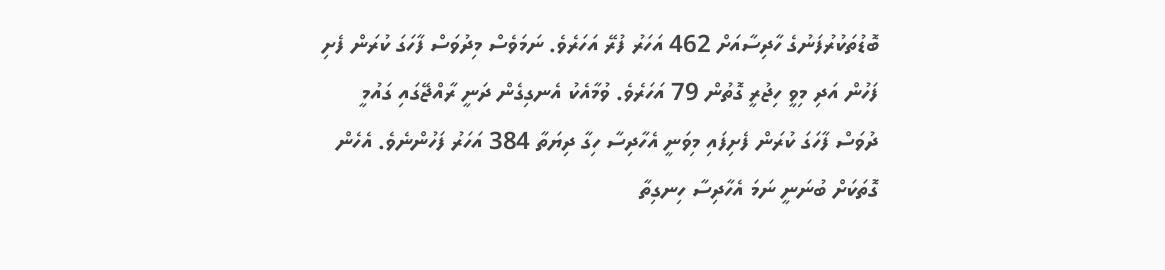ބޮޑުތަކުރުފަނުގެ ހާދިސާއަށް 462 އަހަރު ފުރޭ އަހަރެވެ. ނަމަވެސް މިދުވަސް ފާހަގަ ކުރަން ފެށި ފަހުން އަދި މިވީ ހިޖުރީ ގޮތުން 79 އަހަރެވެ. ވުމާއެކު އެނގިގެން ދަނީ ރާއްޖޭގައި ގައުމީ ދުވަސް ފާހަގަ ކުރަން ފެށިފައި މިވަނީ އެހާދިސާ ހިގާ ދިޔަތާ 384 އަހަރު ފަހުންނެވެ. އެހެން ގޮތަކަށް ބުނަނީ ނަމަ އެހާދިސާ ހިނގިތާ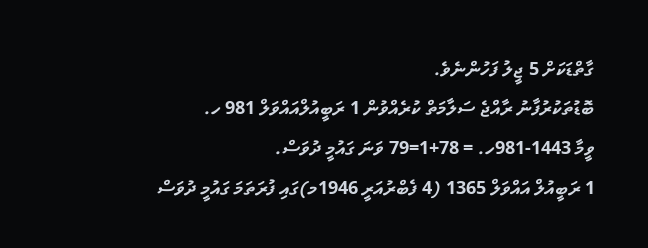ގާތްޑަކަށް 5 ޖީލު ފަހުންނެވެ.
ބޮޑުތަކުރުފާނު ރާއްޖެ ސަލާމަތް ކުރެއްވުން 1 ރަބީއުލްއައްވަލް 981 ހ.
ވީމާ 1443-981ހ. = 78+1=79 ވަނަ ގައުމީ ދުވަސް.
1 ރަބީއުލް އައްވަލް 1365 (4 ފެބްރުއަރީ 1946މ)ގައި ފުރަތަމަ ގައުމީ ދުވަސް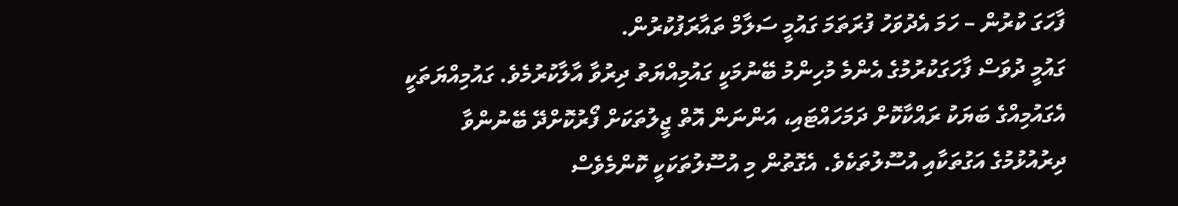ފާހަގަ ކުރުން – ހަމަ އެދުވަހު ފުރަތަމަ ގައުމީ ސަލާމް ތައާރަފުކުރުން.
ގައުމީ ދުވަސް ފާހަގަކުރުމުގެ އެންމެ މުހިންމު ބޭނުމަކީ ގައުމިއްޔަތު ދިރުވާ އާލާކުރުމެވެ. ގައުމިއްޔަތަކީ އެގައުމިއްގެ ބަޔަކު ރައްކާކޮށް ދަމަހައްޓައި، އަންނަން އޮތް ޖީލުތަކަށް ފޯރުކޮށްދޭ ބޭނުންވާ ދިރުއުޅުމުގެ އަގުތަކާއި އުސޫލުތަކެވެ. އެގޮތުން މި އުސޫލުތަކަކީ ކޮންމެވެސް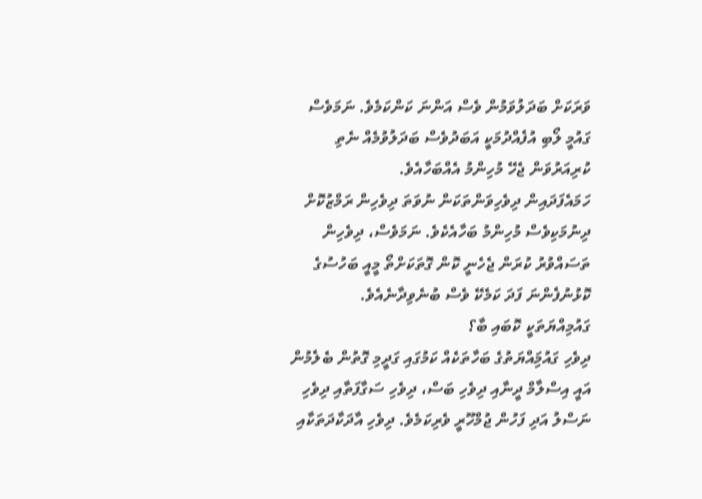ވަރަކަށް ބަދަލުވަމުން ވެސް އަންނަ ކަންކަމެވެ. ނަމަވެސް ގައުމީ ލޯބި އުފެއްދުމަކީ އަބަދުވެސް ބަދަލުވުމެއް ނެތި ކުރިއަރުވަން ޖެހޭ މުހިންމު އެއްބަހާއެވެ.
ހަމައެފަދައިން ދިވެހިވަންތަކަން ނުވަތަ ދިވެހިން ރަމްޒުކޮށް ދިނުމަކިވެސް މުހިންމު ބަހާއެކެވެ. ނަމަވެސް، ދިވެހިން ތަސައްވުރު ކުރަން ޖެހެނީ ކޮން ގޮތަކަށްތޯ މީއީ ބަހުސުގެ ކޮޅުނުފެންނަ ފަދަ ކަމެކޭ ވެސް ބުނެވިދާނެއެވެ.
ގައުމިއްޔަތަކީ ކޮބައި ބާ؟
ދިވެހި ގައުމިައްޔަތުގެ ބަހާތަކެއް ކަމުގައި ގަދީމި ގޮތުން ބެލެމުން އައީ އިސްލާމް ދީނާއި ދިވެހި ބަސް، ދިވެހި ސަގާފަތާއި ދިވެހި ނަސްލު އަދި ފަހުން ޖުމްހޫރީ ވެރިކަމެވެ. ދިވެހި އާދަކާދަތަކާއި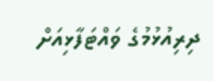ދިރިއުޅުމުގެ ވައްޓަފާޅިއަށް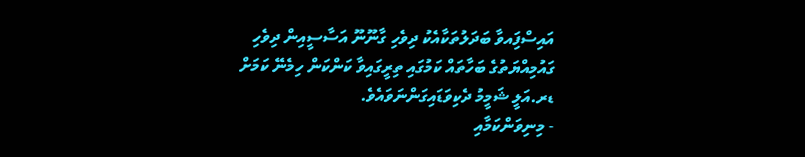އައިސްފަިއވާ ބަދަލުތަކާއެކު ދިވެހި ގާނޫނޫ އަސާސީއިން ދިވެހި ގައުމިއްޔަތުގެ ބަހާތައް ކަމުގައި ތިރީގައިވާ ކަންކަން ހިމެނޭ ކަމަށް ޑރ.އަލީ ޝަމީމު ދެކިވަޑައިގަންނަވައެވެ.
- މިނިވަންކަމާއި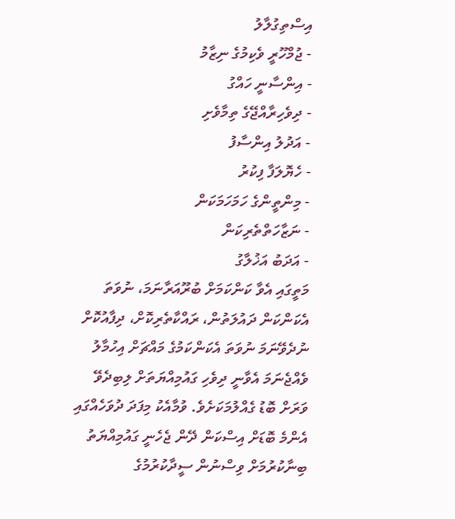އިސްތިގުލާލު
- ޖުމްހޫރީ ވެކިމުގެ ނިޒާމު
- އިންސާނީ ހައްގު
- ދިވެހިރާއްޖޭގެ ތިމާވެށި
- އަދުލު އިންސާފު
- ހެޔޮލަފާ ފިކުރު
- މިންތީންގެ ހަމަހަމަކަން
- ނަޒާހަތްތެރިކަން
- އަދަބު އަޚުލާގު
މަތީގައި އެވާ ކަންކަމަށް ބުރޫއަރާނަމަ، ނުވަތަ އެކަންކަން ދައުލަތުން، ރައްކާތެރިކޮށް، ދިފާއުކޮށް ނުދެވޭނަމަ ނުވަތަ އެކަންކަމުގެ މައްޗަށް އިހުމާލު ވެއްޖެނަމަ އެވާނީ ދިވެހި ގައުމިއްޔަތަށް ލިބިދެވޭ ވަރަށް ބޮޑު ގެއްލުމަކަށެވެ. ވުމާއެކު މިފަދަ ދުވަހެއްގައި އެންމެ ބޮޑަށް އިސްކަން ދޭން ޖެހެނީ ގައުމިއްޔަތު ބިނާކުރުމަށް ވިސްނުން ސީދާކުރުމުގެ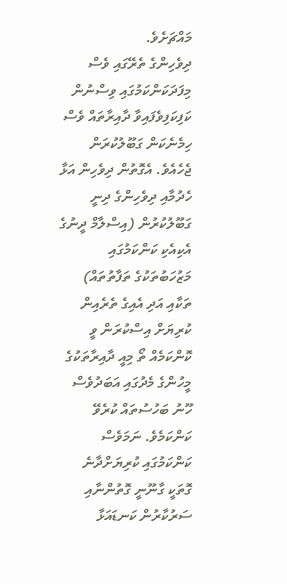މައްޗަށެވެ.
ދިވެހިންގެ ތެރޭގައި ވެސް މިފަދަކަންކަމުގައި ވިސްނުން ކަފިކަފިވެފައިވާ ދާއިރާތައް ވެސް ހިމެނެކަން ގަބޫލުކުރަން ޖެހެއެވެ. އެގޮތުން ދިވެހިން އަޅާ ހެދުމާއި ދިވެހިންގެ ދިނީ ގަބޫލުކުރުން (އިސްލާމް ދީނުގެ އެކިއެކި ކަންކަމުގައި މަޒުހަބުތަކުގެ ތަފާތުތައް) ތަކާއި އަދި އެއިގެ ތެރެއިން ކުރިޔަށް އިސްކުރަން ވީ ކޮންކަމެއް ތޯ މިއީ ދާއިރާތަކުގެ މީހުންގެ މެދުގައި އަބަދުވެސް ހޫނު ބަހުސުތައް ކުރެވޭ ކަންކަމެވެ. ނަމަވެސް ކަންކަމުގައި ކުރިޔަށްދާނެ ގޮތަކީ ގާނޫނީ ގޮތުންނާއި ސަރުކާރުން ކަނޑައަޅާ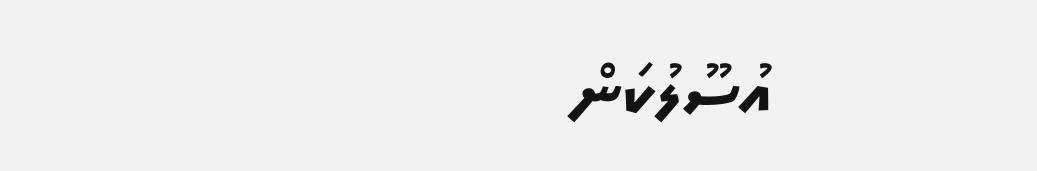އުސޫލުކަން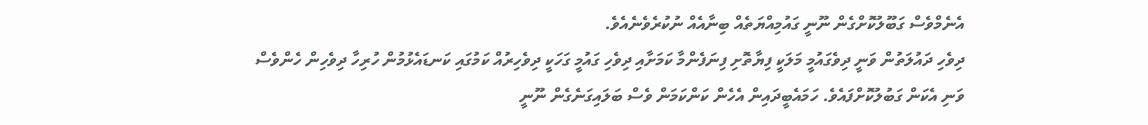އެނެމްވެސް ގަބޫލުކޮށްގެން ނޫނީ ގައުމިއްޔަތެއް ބިނާއެއް ނުކުރެވެނެއެވެ.
ދިވެހި ދައުލަތުން ވަނީ ދިވެގައުމީ މަލަކީ ފިޔާތޮށި ފިނަފެންމާ ކަމަށާއި ދިވެހި ގައުމީ ގަހަކީ ދިވެހިރުއް ކަމުގައި ކަނޑައެޅުމުން ހުރިހާ ދިވެހިން ހެންވެސް ވަނި އެކަން ގަބުލުކޮށްފައެވެ. ހަމައެބީދައިން އެހެން ކަންކަމަން ވެސް ބަލައިގަނެގެން ނޫނީ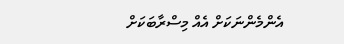އެންމެންނަކަށް އެއް މިސްރާބަކަށް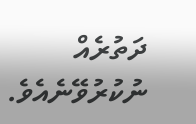ދަތުރެއް ނުކުރުވޭނެއެވެ.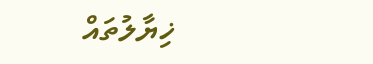ޚިޔާލުތައް